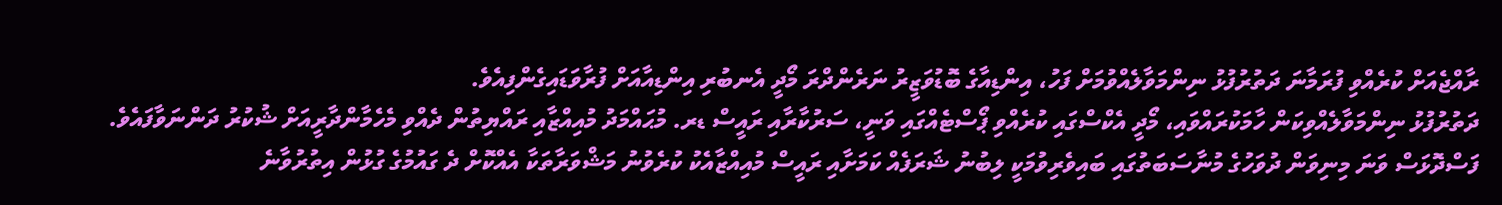ރާއްޖެއަށް ކުރެއްވި ފުރަމާނަ ދަތުރުފުޅު ނިންމަވާލެއްވުމަށް ފަހު، އިންޑިއާގެ ބޮޑުވަޒީރު ނަރެންދްރަ މޯދީ އެނބުރި އިންޑިއާއަށް ފުރާވަޑައިގެންފިއެވެ.
ދަތުރުފުޅު ނިންމަވާލެއްވިކަން ހާމަކުރައްވައި، މޯދީ އެކްސްގައި ކުރެއްވި ޕޯސްޓެއްގައި ވަނީ، ސަރުކާރާއި ރައީސް ޑރ. މުޙައްމަދު މުއިއްޒާއި ރައްޔިތުން ދެއްވި މެހެމާންދާރީއަށް ޝުކުރު ދަންނަވާފައެވެ.
ފަސްދޮޅަސް ވަނަ މިނިވަން ދުވަހުގެ މުނާސަބަތުގައި ބައިވެރިވުމަކީ ލިބުނު ޝަރަފެއް ކަމަށާއި ރައީސް މުއިއްޒާއެކު ކުރެވުނު މަޝްވަރާތަކާ އެއްކޮށް ދެ ގައުމުގެ ގުޅުން އިތުރުވާނެ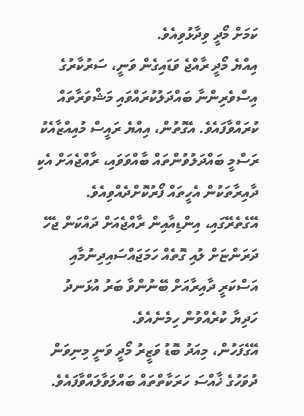ކަމަށް މޯދީ ވިދާޅުވިއެވެ.
އިއްޔެ މޯދީ ރާއްޖެ ވަޑައިގެން ވަނީ، ސަރުކާރުގެ އިސްވެރިންނާ ބައްދަލުކުރައްވައި މަޝްވަރާތައް ކުރައްވާފައެވެ. އެގޮތުން، އިއްޔެ ރައީސް މުއިއްޒާއެކު ރަސްމީ ބައްދަލުވުންތައް ބާއްވަވައި، ރާއްޖެއަށް އެކި ދާއިރާތަކުން އެހީތައް ފޯރުކޮށްދެއްވިއެވެ.
އޭގެތެރޭގައި، އިންޑިއާއިން ރާއްޖެއަށް ދައްކަން ޖެހޭ ދަރަންޏަށް ލުއި ގޮތެއް ހަމަޖައްސައިދިނުމާއި އަސްކަރީ ދާއިރާއަށް ބޭނުންވާ ބަރު އުޅަނދު ހަދިޔާ ކުރެއްވުން ހިމެނެއެވެ.
އޭގެފަހުން، މިއަދު ބޮޑު ވަޒީރު މޯދީ ވަނީ މިނިވަން ދުވަހުގެ ޚާއްސަ ހަރަކާތްތައް ބައްލަވާލައްވާފައެވެ.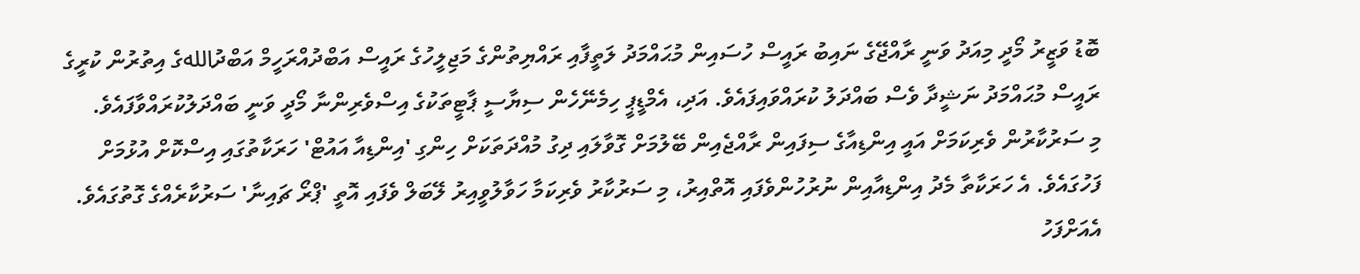ބޮޑު ވަޒީރު މޯދީ މިއަދު ވަނީ ރާއްޖޭގެ ނައިބު ރައީސް ހުސައިން މުޙައްމަދު ލަތީފާއި ރައްޔިތުންގެ މަޖިލީހުގެ ރައީސް އަބްދުއްރަހީމް އަބްދުاللهގެ އިތުރުން ކުރީގެ ރައީސް މުޙައްމަދު ނަޝީދާ ވެސް ބައްދަލު ކުރައްވައިފައެވެ. އަދި، އެމްޑީޕީ ހިމެނޭހެން ސިޔާސީ ޕާޓީތަކުގެ އިސްވެރިންނާ މޯދީ ވަނީ ބައްދަލުކުރައްވާފައެވެ.
މި ސަރުކާރުން ވެރިކަމަށް އައީ އިންޑިއާގެ ސިފައިން ރާއްޖެއިން ބޭލުމަށް ގޮވާލައި ދިގު މުއްދަތަކަށް ހިންގި 'އިންޑިއާ އައުޓް' ހަރަކާތުގައި އިސްކޮށް އުޅުމަށް ފަހުގައެވެ. އެ ހަރަކާތާ މެދު އިންޑިއާއިން ނުރުހުންވެފައި އޮތްއިރު، މި ސަރުކާރު ވެރިކަމާ ހަވާލުވީއިރު ލޭބަލް ވެފައި އޮތީ 'ޕްރޯ ޗައިނާ' ސަރުކާރެއްގެ ގޮތުގައެވެ.
އެއަށްފަހު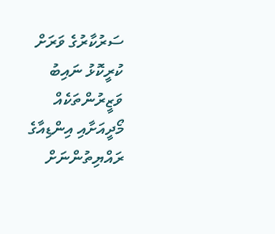ސަރުކާރުގެ ވަރަށް ކުރީކޮޅު ނައިބު ވަޒީރުންތަކެއް މޯދީއަށާއި އިންޑިއާގެ ރައްޔިތުންނަށް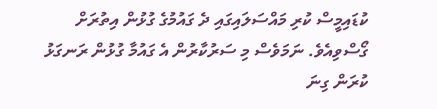ކުޑައިމީސް ކުރި މައްސަލައިގައި ދެ ގައުމުގެ ގުޅުން އިތުރަށް ގޯސްވިއެވެ. ނަމަވެސް މި ސަރުކާރުން އެ ގައުމާ ގުޅުން ރަނގަޅު ކުރަން ގިނަ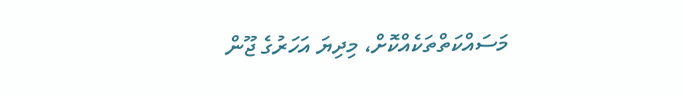މަސައްކަތްތަކެއްކޮށް، މިދިޔަ އަހަރުގެ ޖޫން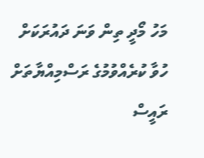މަހު މޯދީ ތިން ވަނަ ދައުރަކަށް ހުވާ ކުރެއްވުމުގެ ރަސްމިއްޔާތަށް ރައީސް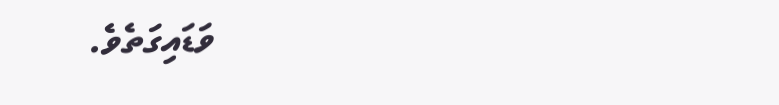ވަޑައިގަތެވެ.